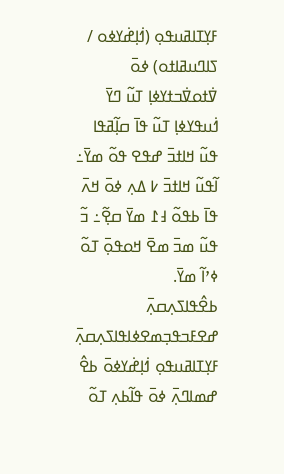ߓߌ߲ߠߊߥߎߟߋ߲ (ߗ߭ߊ߲ߝ߭ߌߦߋ / ߖߊߣߎߥߊߙߋ) ߦߋ߫ ߜ߭ߙߋߜ߭ߏߙߌߦߊ߲ ߠߎ߬ ߣߌ߫ ߗ߭ߎߟߌߦߊ߲ ߠߎ߬ ߟߊ߫ ߛߊ߲߬ߥߟߊ ߟߎ߬ ߞߊߙߏ߫ ߝߟߐ ߟߋ߬ ߘߌ߫߸ ߊ߬ߟߎ߬ ߞߊߙߏ߫ ߇ ߡߍ߲ ߦߋ߫ ߞߍ߫ ߟߊ߫ ߕߟߋ߬ ߃߁ ߘߌ߫ ߛߐ߲߬߸ ߏ߬ ߟߎ߬ ߘߏ߫ ߘߐ߫ ߞߋߟߋ߲߫ ߠߋ߬ ߦߴߊ߬ ߘߌ߫.
ߕߐ߮ߟߊߖߍ߲ߛߍ߲߫
ߝߐߓߏߟߏ߲ߘߐߦߊߟߊߖߍ߲ߛߍ߲߫
ߓߌ߲ߠߊߥߎߟߋ߲ ߗ߭ߊ߲ߝ߭ߌߦߋ߫ ߕߐ߮ ߝߘߊߣߍ߲߫ ߦߋ߫ ߟߊ߬ߕߍ߲ ߠߋ߬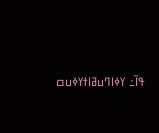ߟߊ߫߸ ߌߦߊߣߎߥߊߙߌߦߎߛ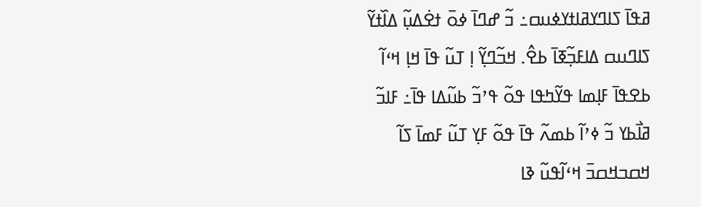ߥߟߊ߫ ߖߊߣߌߥߊߙߌߦߎߛ߸ ߏ߬ ߝߣߊ߫ ߦߋ߫ ߙߐ߭ߡߎ߲߬ ߡߊ߰ߙߌ߬ ߖߊߣߎߛ ߡߊߓߏ߲߬ߧߊ߫ ߕߐ߮. ߞߏ߬ߣߌ߲߬ ߊ߲ ߠߎ߬ ߟߊ߫ ߞߊ߲ ߞߵߊ߬ ߕߐߟߊ߫ ߓߊ߲ߘߊ ߟߌ߬ߤߟߊ ߟߋ߬ ߟߴߏ߬ ߕߎ߬ߡߊ ߟߊ߫߸ ߓߊߏ߬ ߥߊ߯ߕߌ ߏ߬ ߦߴߊ߬ ߕߘߍ߬ ߟߊ߫ ߟߋ߬ ߓߌ߲ ߠߎ߬ ߓߘߊ߫ ߖߊ߬ ߞߛߏߞߛߏ߫ ߞߵߊ߬ߟߎ߬ ߢߊ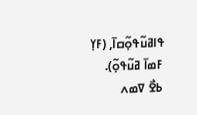ߟߊߥߎ߬ߟߋ߲߬ߛߊ߫, (ߓߌ߲ ߓߘߊ߫ ߥߎ߬ߟߋ߲߬).
ߕߐ߯ ߜߘߍ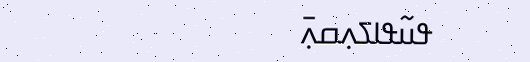ߟߎ߬ߟߊߖߍ߲ߛߍ߲߫